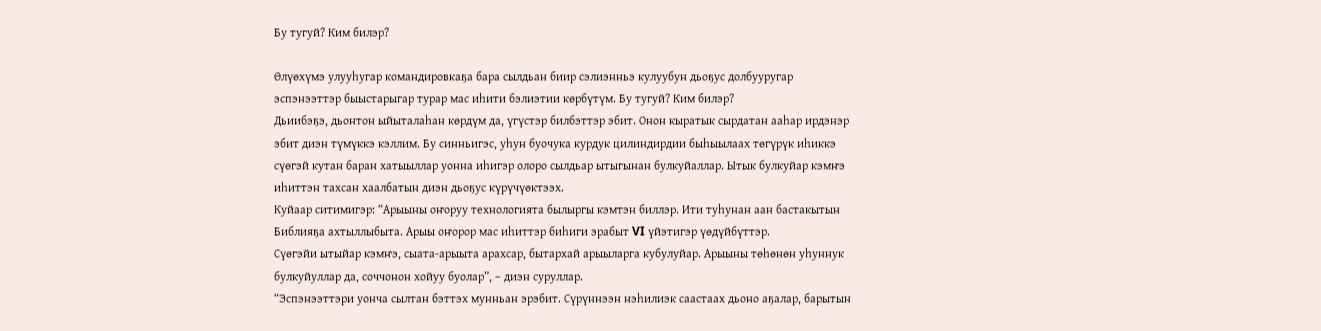Бу тугуй? Ким билэр?

Өлүөхүмэ улууһугар командировкаҕа бара сылдьан биир сэлиэнньэ кулуубун дьоҕус долбууругар эспэнээттэр быыстарыгар турар мас иһити бэлиэтии көрбүтүм. Бу тугуй? Ким билэр?
Дьиибэҕэ, дьонтон ыйыталаһан көрдүм да, үгүстэр билбэттэр эбит. Онон кыратык сырдатан ааһар ирдэнэр эбит диэн түмүккэ кэллим. Бу синньигэс, уһун буочука курдук цилиндирдии быһыылаах төгүрүк иһиккэ сүөгэй кутан баран хатыыллар уонна иһигэр олоро сылдьар ытыгынан булкуйаллар. Ытык булкуйар кэмҥэ иһиттэн тахсан хаалбатын диэн дьоҕус күрүчүөктээх.
Куйаар ситимигэр: “Арыыны оҥоруу технологията былыргы кэмтэн биллэр. Ити туһунан аан бастакытын Библияҕа ахтыллыбыта. Арыы оҥорор мас иһиттэр биһиги эрабыт VI үйэтигэр үөдүйбүттэр.
Сүөгэйи ытыйар кэмҥэ, сыата-арыыта арахсар, бытархай арыыларга кубулуйар. Арыыны төһөнөн уһуннук булкуйуллар да, соччонон хойуу буолар”, – диэн суруллар.
“Эспэнээттэри уонча сылтан бэттэх мунньан эрэбит. Сүрүннээн нэһилиэк саастаах дьоно аҕалар, барытын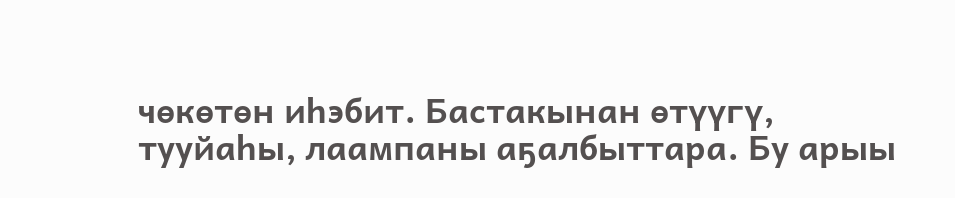чөкөтөн иһэбит. Бастакынан өтүүгү, тууйаһы, лаампаны аҕалбыттара. Бу арыы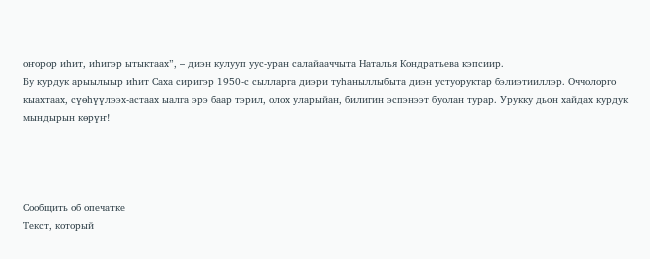оҥорор иһит, иһигэр ытыктаах”, – диэн кулууп уус-уран салайааччыта Наталья Кондратьева кэпсиир.
Бу курдук арыылыыр иһит Саха сиригэр 1950-с сылларга диэри туһаныллыбыта диэн устуоруктар бэлиэтииллэр. Оччолорго кыахтаах, сүөһүүлээх-астаах ыалга эрэ баар тэрил, олох уларыйан, билигин эспэнээт буолан турар. Урукку дьон хайдах курдук мындырын көрүҥ!




Сообщить об опечатке
Текст, который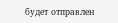будет отправлен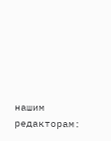нашим редакторам: